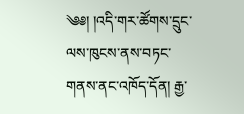༄༅། །འདི་གར་ཚོགས་དྲུང་ལས་ཁུངས་ནས་བཏང་གནས་ནང་འཁོད་དོན། རྒྱ་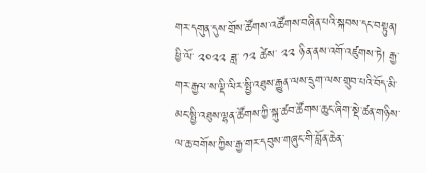གར་དགུན་དུས་གྲོས་ཚོགས་འཚོགས་བཞིན་པའི་སྐབས་དང་བསྟུན། ཕྱི་ལོ་ ༢༠༢༢ ཟླ་ ༡༢ ཚེས་ ༢༢ ཉིན་ནས་འགོ་འཛུགས་ཏེ། རྒྱ་གར་རྒྱལ་ས་ལྡི་ལིར་སྤྱི་འཐུས་རྒྱུན་ལས་དྲུག་ལས་གྲུབ་པའི་བོད་མི་མང་སྤྱི་འཐུས་ལྷན་ཚོགས་ཀྱི་སྐུ་ཚབ་ཚོགས་ཆུང་ཞིག་སྡེ་ཚན་གཉིས་ལ་ཆ་བགོས་ཀྱིས་རྒྱ་གར་དབུས་གཞུང་གི་བློན་ཆེན་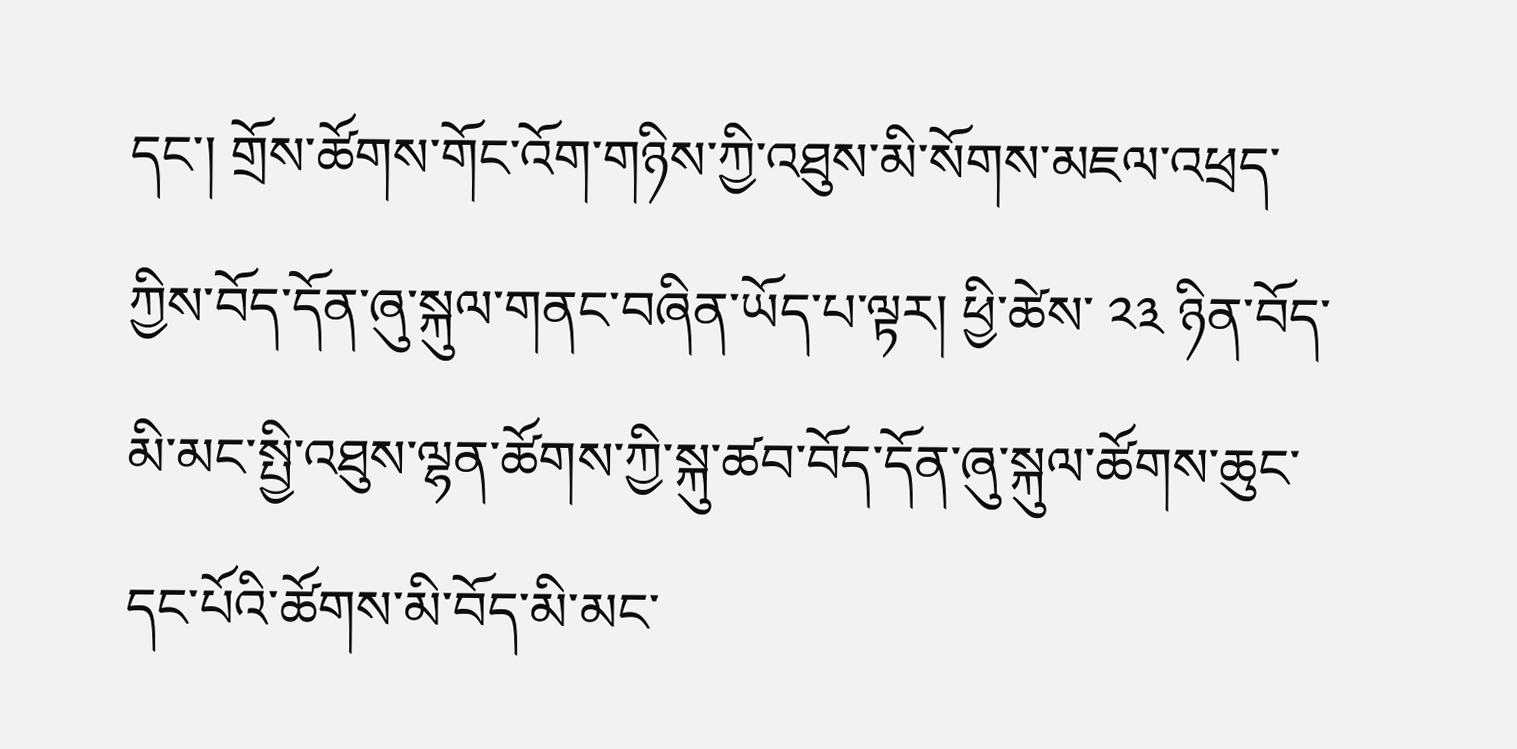དང་། གྲོས་ཚོགས་གོང་འོག་གཉིས་ཀྱི་འཐུས་མི་སོགས་མཇལ་འཕྲད་ཀྱིས་བོད་དོན་ཞུ་སྐུལ་གནང་བཞིན་ཡོད་པ་ལྟར། ཕྱི་ཚེས་ ༢༣ ཉིན་བོད་མི་མང་སྤྱི་འཐུས་ལྷན་ཚོགས་ཀྱི་སྐུ་ཚབ་བོད་དོན་ཞུ་སྐུལ་ཚོགས་ཆུང་དང་པོའི་ཚོགས་མི་བོད་མི་མང་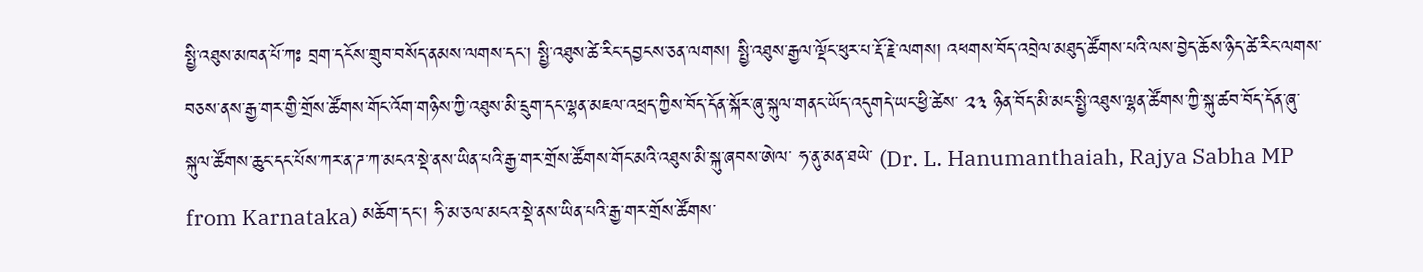སྤྱི་འཐུས་མཁན་པོ་ཀཿ བྲག་དངོས་གྲུབ་བསོད་ནམས་ལགས་དང་། སྤྱི་འཐུས་ཚེ་རིང་དབྱངས་ཅན་ལགས། སྤྱི་འཐུས་རྒྱལ་ལྡོང་ཕུར་པ་རྡོ་རྗེ་ལགས། འཕགས་བོད་འབྲེལ་མཐུད་ཚོགས་པའི་ལས་བྱེད་ཆོས་ཉིད་ཚེ་རིང་ལགས་བཅས་ནས་རྒྱ་གར་གྱི་གྲོས་ཚོགས་གོང་འོག་གཉིས་ཀྱི་འཐུས་མི་དྲུག་དང་ལྷན་མཇལ་འཕྲད་ཀྱིས་བོད་དོན་སྐོར་ཞུ་སྐུལ་གནང་ཡོད་འདུགདེ་ཡང་ཕྱི་ཚེས་ ༢༣ ཉིན་བོད་མི་མང་སྤྱི་འཐུས་ལྷན་ཚོགས་ཀྱི་སྐུ་ཚབ་བོད་དོན་ཞུ་སྐུལ་ཚོགས་ཆུང་དང་པོས་ཀར་ན་ཌ་ཀ་མངའ་སྡེ་ནས་ཡིན་པའི་རྒྱ་གར་གྲོས་ཚོགས་གོང་མའི་འཐུས་མི་སྐུ་ཞབས་ཨེལ་ ཧ་ནུ་མན་ཐཡེ་ (Dr. L. Hanumanthaiah, Rajya Sabha MP from Karnataka) མཆོག་དང་། ཧི་མ་ཅལ་མངའ་སྡེ་ནས་ཡིན་པའི་རྒྱ་གར་གྲོས་ཚོགས་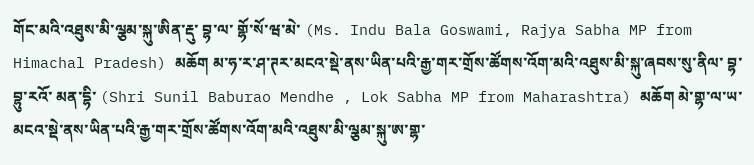གོང་མའི་འཐུས་མི་ལྕམ་སྐུ་ཨིན་རྡུ་ བྷ་ལ་ གྷོ་སོ་ཝ་མེ་ (Ms. Indu Bala Goswami, Rajya Sabha MP from Himachal Pradesh) མཆོག མ་ཧ་ར་ཤ་ཊར་མངའ་སྡེ་ནས་ཡིན་པའི་རྒྱ་གར་གྲོས་ཚོགས་འོག་མའི་འཐུས་མི་སྐུ་ཞབས་སུ་ནིལ་ བྷ་བྷུ་རའོ་ མན་དྷི་ (Shri Sunil Baburao Mendhe , Lok Sabha MP from Maharashtra) མཆོག མེ་གྷ་ལ་ཡ་མངའ་སྡེ་ནས་ཡིན་པའི་རྒྱ་གར་གྲོས་ཚོགས་འོག་མའི་འཐུས་མི་ལྕམ་སྐུ་ཨ་གྷ་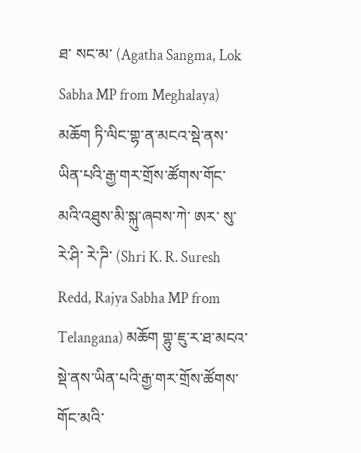ཐ་ སང་མ་ (Agatha Sangma, Lok Sabha MP from Meghalaya) མཆོག ཏི་ལིང་གྷ་ན་མངའ་སྡེ་ནས་ཡིན་པའི་རྒྱ་གར་གྲོས་ཚོགས་གོང་མའི་འཐུས་མི་སྐུ་ཞབས་ཀེ་ ཨར་ སུ་རེ་ཤི་ རེ་ཌི་ (Shri K. R. Suresh Redd, Rajya Sabha MP from Telangana) མཆོག གྷུ་ཇུ་ར་ཐ་མངའ་སྡེ་ནས་ཡིན་པའི་རྒྱ་གར་གྲོས་ཚོགས་གོང་མའི་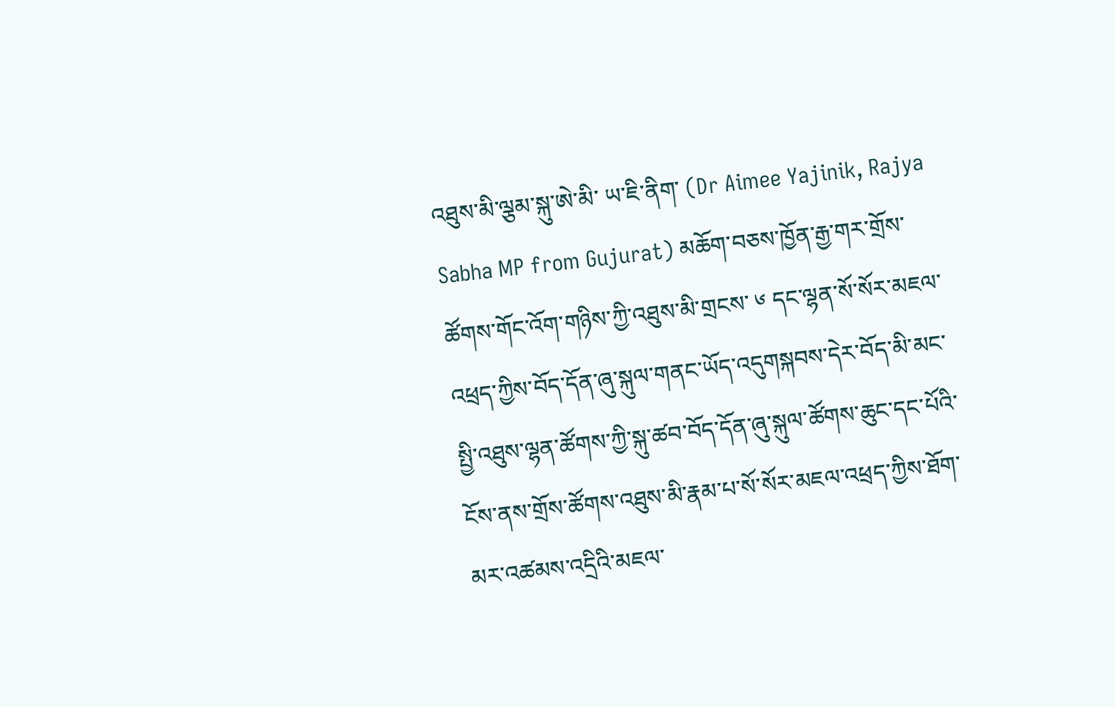འཐུས་མི་ལྕམ་སྐུ་ཨེ་མི་ ཡ་ཇི་ནིག་ (Dr Aimee Yajinik, Rajya Sabha MP from Gujurat) མཆོག་བཅས་ཁྱོན་རྒྱ་གར་གྲོས་ཚོགས་གོང་འོག་གཉིས་ཀྱི་འཐུས་མི་གྲངས་ ༦ དང་ལྷན་སོ་སོར་མཇལ་འཕྲད་ཀྱིས་བོད་དོན་ཞུ་སྐུལ་གནང་ཡོད་འདུགསྐབས་དེར་བོད་མི་མང་སྤྱི་འཐུས་ལྷན་ཚོགས་ཀྱི་སྐུ་ཚབ་བོད་དོན་ཞུ་སྐུལ་ཚོགས་ཆུང་དང་པོའི་ངོས་ནས་གྲོས་ཚོགས་འཐུས་མི་རྣམ་པ་སོ་སོར་མཇལ་འཕྲད་ཀྱིས་ཐོག་མར་འཚམས་འདྲིའི་མཇལ་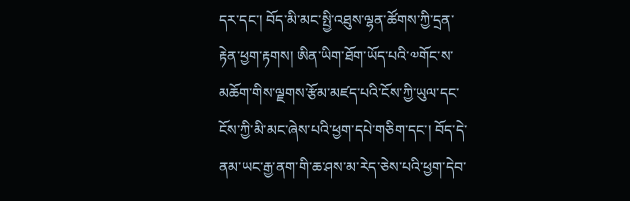དར་དང་། བོད་མི་མང་སྤྱི་འཐུས་ལྷན་ཚོགས་ཀྱི་དྲན་རྟེན་ཕྱག་རྟགས། ཨིན་ཡིག་ཐོག་ཡོད་པའི་༧གོང་ས་མཆོག་གིས་ལྗགས་རྩོམ་མཛད་པའི་ངོས་ཀྱི་ཡུལ་དང་ངོས་ཀྱི་མི་མང་ཞེས་པའི་ཕྱག་དཔེ་གཅིག་དང་། བོད་དེ་ནམ་ཡང་རྒྱ་ནག་གི་ཆ་ཤས་མ་རེད་ཅེས་པའི་ཕྱག་དེབ་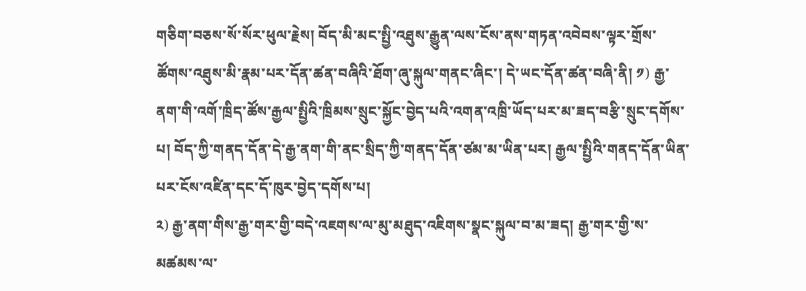གཅིག་བཅས་སོ་སོར་ཕུལ་རྗེས། བོད་མི་མང་སྤྱི་འཐུས་རྒྱུན་ལས་ངོས་ནས་གཏན་འབེབས་ལྟར་གྲོས་ཚོགས་འཐུས་མི་རྣམ་པར་དོན་ཚན་བཞིའི་ཐོག་ཞུ་སྐུལ་གནང་ཞིང་། དེ་ཡང་དོན་ཚན་བཞི་ནི། ༡) རྒྱ་ནག་གི་འགོ་ཁྲིད་ཚོས་རྒྱལ་སྤྱིའི་ཁྲིམས་སྲུང་སྐྱོང་བྱེད་པའི་འགན་འཁྲི་ཡོད་པར་མ་ཟད་བརྩི་སྲུང་དགོས་པ། བོད་ཀྱི་གནད་དོན་དེ་རྒྱ་ནག་གི་ནང་སྲིད་ཀྱི་གནད་དོན་ཙམ་མ་ཡིན་པར། རྒྱལ་སྤྱིའི་གནད་དོན་ཡིན་པར་ངོས་འཛིན་དང་དོ་ཁུར་བྱེད་དགོས་པ།
༢) རྒྱ་ནག་གིས་རྒྱ་གར་གྱི་བདེ་འཇགས་ལ་མུ་མཐུད་འཇིགས་སྣང་སྐུལ་བ་མ་ཟད། རྒྱ་གར་གྱི་ས་མཚམས་ལ་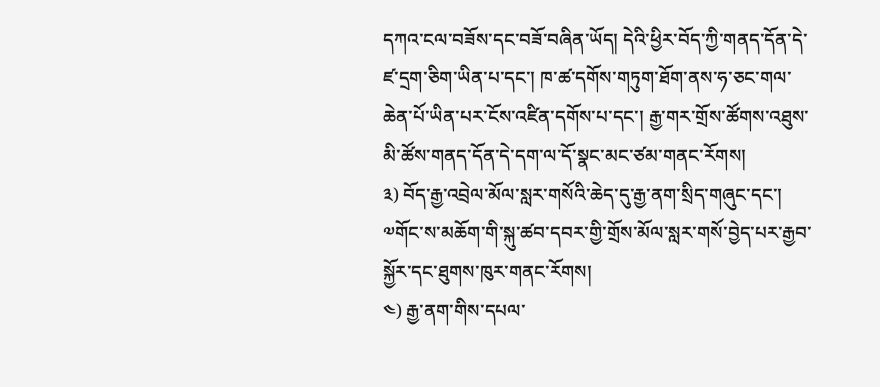དཀའ་ངལ་བཟོས་དང་བཟོ་བཞིན་ཡོད། དེའི་ཕྱིར་བོད་ཀྱི་གནད་དོན་དེ་ཛ་དྲག་ཅིག་ཡིན་པ་དང་། ཁ་ཚ་དགོས་གཏུག་ཐོག་ནས་ཧ་ཅང་གལ་ཆེན་པོ་ཡིན་པར་ངོས་འཛིན་དགོས་པ་དང་། རྒྱ་གར་གྲོས་ཚོགས་འཐུས་མི་ཚོས་གནད་དོན་དེ་དག་ལ་དོ་སྣང་མང་ཙམ་གནང་རོགས།
༣) བོད་རྒྱ་འབྲེལ་མོལ་སླར་གསོའི་ཆེད་དུ་རྒྱ་ནག་སྲིད་གཞུང་དང་། ༧གོང་ས་མཆོག་གི་སྐུ་ཚབ་དབར་གྱི་གྲོས་མོལ་སླར་གསོ་བྱེད་པར་རྒྱབ་སྐྱོར་དང་ཐུགས་ཁུར་གནང་རོགས།
༤) རྒྱ་ནག་གིས་དཔལ་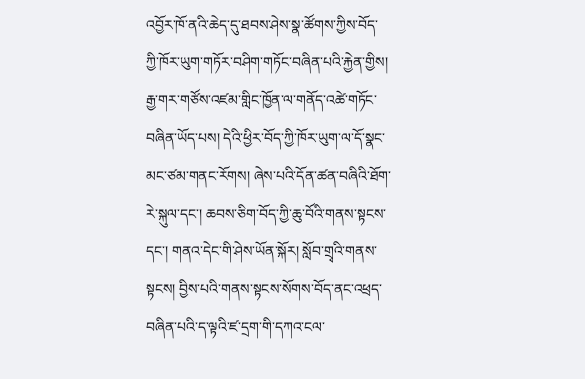འབྱོར་ཁོ་ནའི་ཆེད་དུ་ཐབས་ཤེས་སྣ་ཚོགས་ཀྱིས་བོད་ཀྱི་ཁོར་ཡུག་གཏོར་བཤིག་གཏོང་བཞིན་པའི་རྐྱེན་གྱིས། རྒྱ་གར་གཙོས་འཛམ་གླིང་ཁྱོན་ལ་གནོད་འཚེ་གཏོང་བཞིན་ཡོད་པས། དེའི་ཕྱིར་བོད་ཀྱི་ཁོར་ཡུག་ལ་དོ་སྣང་མང་ཙམ་གནང་རོགས། ཞེས་པའི་དོན་ཚན་བཞིའི་ཐོག་རེ་སྐུལ་དང་། ཆབས་ཅིག་བོད་ཀྱི་ཆུ་བོའི་གནས་སྟངས་དང་། གནའ་དེང་གི་ཤེས་ཡོན་སྐོར། སློབ་གྲྭའི་གནས་སྟངས། བྱིས་པའི་གནས་སྟངས་སོགས་བོད་ནང་འཕྲད་བཞིན་པའི་ད་ལྟའི་ཛ་དྲག་གི་དཀའ་ངལ་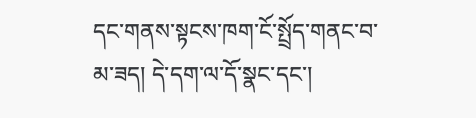དང་གནས་སྟངས་ཁག་ངོ་སྤྲོད་གནང་བ་མ་ཟད། དེ་དག་ལ་དོ་སྣང་དང་།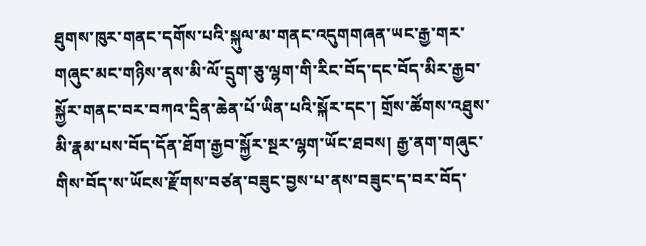ཐུགས་ཁུར་གནང་དགོས་པའི་སྐུལ་མ་གནང་འདུགགཞན་ཡང་རྒྱ་གར་གཞུང་མང་གཉིས་ནས་མི་ལོ་དྲུག་ཅུ་ལྷག་གི་རིང་བོད་དང་བོད་མིར་རྒྱབ་སྐྱོར་གནང་བར་བཀའ་དྲིན་ཆེན་པོ་ཡིན་པའི་སྐོར་དང་། གྲོས་ཚོགས་འཐུས་མི་རྣམ་པས་བོད་དོན་ཐོག་རྒྱབ་སྐྱོར་སྔར་ལྷག་ཡོང་ཐབས། རྒྱ་ནག་གཞུང་གིས་བོད་ས་ཡོངས་རྫོགས་བཙན་བཟུང་བྱས་པ་ནས་བཟུང་ད་བར་བོད་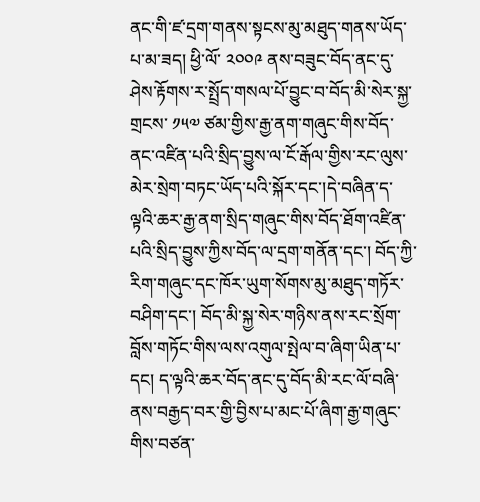ནང་གི་ཛ་དྲག་གནས་སྟངས་མུ་མཐུད་གནས་ཡོད་པ་མ་ཟད། ཕྱི་ལོ་ ༢༠༠༩ ནས་བཟུང་བོད་ནང་དུ་ཤེས་རྟོགས་ར་སྤྲོད་གསལ་པོ་བྱུང་བ་བོད་མི་སེར་སྐྱ་གྲངས་ ༡༥༧ ཙམ་གྱིས་རྒྱ་ནག་གཞུང་གིས་བོད་ནང་འཛིན་པའི་སྲིད་བྱུས་ལ་ངོ་རྒོལ་གྱིས་རང་ལུས་མེར་སྲེག་བཏང་ཡོད་པའི་སྐོར་དང་།དེ་བཞིན་ད་ལྟའི་ཆར་རྒྱ་ནག་སྲིད་གཞུང་གིས་བོད་ཐོག་འཛིན་པའི་སྲིད་བྱུས་ཀྱིས་བོད་ལ་དྲག་གནོན་དང་། བོད་ཀྱི་རིག་གཞུང་དང་ཁོར་ཡུག་སོགས་མུ་མཐུད་གཏོར་བཤིག་དང་། བོད་མི་སྐྱ་སེར་གཉིས་ནས་རང་སྲོག་བློས་གཏོང་གིས་ལས་འགུལ་སྤེལ་བ་ཞིག་ཡིན་པ་དང། ད་ལྟའི་ཆར་བོད་ནང་དུ་བོད་མི་རང་ལོ་བཞི་ནས་བརྒྱད་བར་གྱི་བྱིས་པ་མང་པོ་ཞིག་རྒྱ་གཞུང་གིས་བཙན་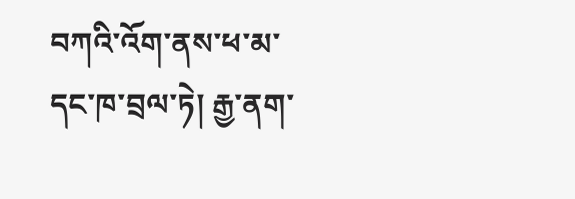བཀའི་འོག་ནས་ཕ་མ་དང་ཁ་བྲལ་ཏེ། རྒྱ་ནག་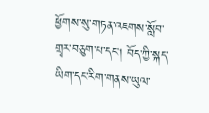ཕྱོགས་སུ་གཏན་འཇགས་སློབ་གྲྭར་བཅུག་པ་དང། བོད་ཀྱི་སྐད་ཡིག་དང་རིག་གནས་ཡུལ་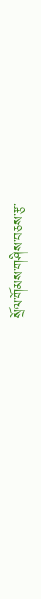སྲོལ་གོམས་གཤིས་བཅས་རྩ་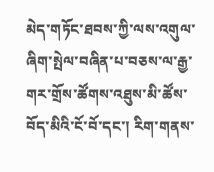མེད་གཏོང་ཐབས་ཀྱི་ལས་འགུལ་ཞིག་སྤེལ་བཞིན་པ་བཅས་ལ་རྒྱ་གར་གྲོས་ཚོགས་འཐུས་མི་ཚོས་བོད་མིའི་ངོ་བོ་དང་། རིག་གནས་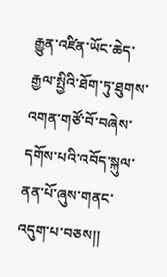རྒྱུན་འཛིན་ཡོང་ཆེད་རྒྱལ་སྤྱིའི་ཐོག་ཏུ་ཐུགས་འགན་གཙོ་བོ་བཞེས་དགོས་པའི་འབོད་སྐུལ་ནན་པོ་ཞུས་གནང་འདུག་པ་བཅས།།